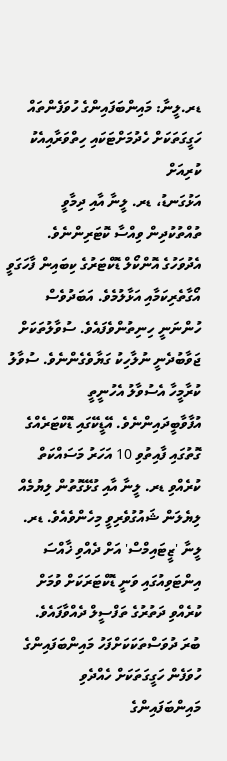ޑރ.ލީނާ: މައިންބަފައިންގެ ހުވަފެންތައް ހަގީގަތަކަށް ހެދުމަށްޓަކައި ހިތްވަރާއިއެކު ކުރިއަށް
އަޅުގަނޑު، ޑރ. ލީނާ އާއި ދިމާވީ ތުއްތުކުދިން ވިއްސާ ކޮޓަރިންނެވެ. އެދުވަހުގެ އޮންކޯލް ޑޮކްޓަރުގެ ކިބައިން ފާހަގަވީ އޯގާތެރިކަމާއި އަޅާލުމެވެ. އަބަދުވެސް ހުންނަނީ ހިނިތުންވެފައެވެ. ސުވާލުތަކަށް ޖަވާބުދެނީ ނުލާހިކު ގަޔާވެގެންނެވެ. ސުވާލު ކުރާމީހާ އެސުވާލު އެހުނީތީ އުފާވާބީދައިންނެވެ. އޭޑީކޭގައި ޑޮކްޓަރެއްގެ ގޮތުގައި ފާއިތުވި 10 އަހަރު މަސައްކަތް ކުރެއްވި ޑރ. ލީނާ އާއި ގުޅޭގޮތުން ލިޔުމެއް ލިޔެލަން ޝައުގުވެރިވީ މިހެންވެއެވެ. ޑރ. ލީނާ 'ޒީޓައިމްސް' އަށް ދެއްވި ޚާއްސަ އިންޓަވިއުގައި ވަނީ ޑޮކްޓަރަކަށް ވުމަށް ކުރެއްވި ދަތުރުގެ ތަފްސީލް ދެއްވާފައެވެ.
ބުރަ ދުވަސްތަކަކަށްފަހު މައިންބަފައިންގެ ހުވަފެން ހަގީގަތަކަށް ހެއްދެވި
މައިންބަފައިންގެ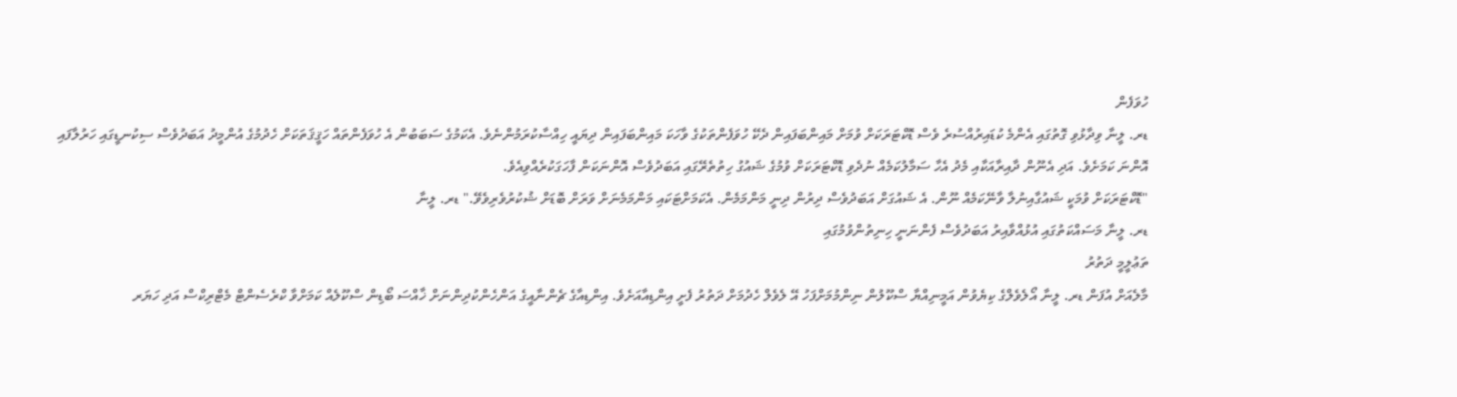ހުވަފެން
ޑރ. ލީނާ ވިދާޅުވި ގޮތުގައި އެންމެ ކުޑައިރުއްސުރެ ވެސް ޑޮކްޓަރަކަށް ވުމަށް މައިންބަފައިން ދެކޭ ހުވަފެންތަކުގެ ވާހަކަ މައިންބަފައިން ދިޔައީ ހިއްސާކުރަމުންނެވެ. އެކަމުގެ ސަބަބުން އެ ހުވަފެންތައް ހަޤީޤަތަކަށް ހެދުމުގެ އުންމީދު އަބަދުވެސް ސިކުނޑީގައި ހަރުލާފައި އޮންނަ ކަމަށެވެ. އަދި އެނޫން ދާއިރާއަކާއި މެދު އެހާ ސަމާލުކަމެއް ނުދެވި ޑޮކްޓަރަކަށް ވުމުގެ ޝައުގު ހިތުތެރޭގައި އަބަދުވެސް އޮންނަކަން ފާހަގަކުރެއްވިއެވެ.
"ޑޮކްޓަރަކަށް ވުމަކީ ޝައުގާއިނުލާ ވާނޭކަމެއް ނޫން. އެ ޝައުގަށް އަބަދުވެސް ދިރުން ދިނީ މަންމަމެން. އެކަމަށްޓަކައި މަންމަމެނަށް ވަރަށް ބޮޑަށް ޝުކުރުވެރިވެވޭ." ޑރ. ލީނާ
ޑރ. ލީނާ މަސައްކަތުގައި އުޅުއްވާއިރު އަބަދުވެސް ފެންނަނީ ހިނިތުންވުމުގައި
ތަޢުލީމީ ދަތުރު
މާލެއަށް އުފަން ޑރ. ލީނާ އޯލެވެލްގެ ކިޔެވުން އަމީނިއްޔާ ސްކޫލުން ނިންމުމަށްފަހު އޭ ލެވެލް ހެދުމަށް ދަތުރު ފެށީ އިންޑިއާއަށެވެ. އިންޑިއާގެ ޗެންނާއީގެ އަންހެންކުދިންނަށް ޚާއްސަ ބޯޑިން ސްކޫލެއް ކަމަށްވާ ކްރެސެންޓް މެޓްރިކްސް އަދި ހަޔަރ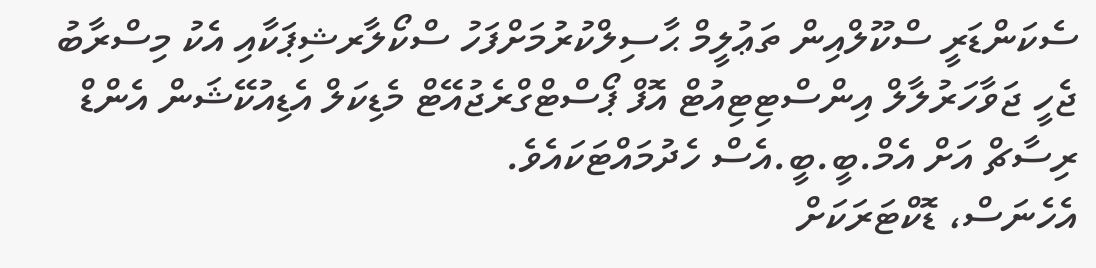ސެކަންޑަރީ ސްކޫލްއިން ތަޢުލީމް ޙާސިލްކުރުމަށްފަހު ސްކޯލާރޝިޕަކާއި އެކު މިސްރާބު ޖެހީ ޖަވާހަރުލާލް އިންސްޓިޓިއުޓް އޮފް ޕޯސްޓްގްރެޖުއޭޓް މެޑިކަލް އެޑިއުކޭޝަން އެންޑް ރިސާޗް އަށް އެމް.ބީ.ބީ.އެސް ހެދުމައްޓަކައެވެ.
އެހެނަސް، ޑޮކްޓަރަކަށް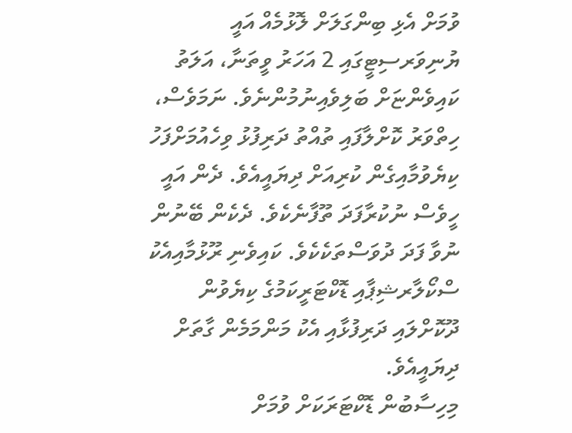ވުމަށް އެޅި ބިންގަލަށް ލޮޅުމެއް އައީ ޔުނިވަރސިޓީގައި 2 އަހަރު ވީތަނާ، އަލަތު ކައިވެންޏަށް ބަލިވެއިނުމުންނެވެ. ނަމަވެސް، ހިތްވަރު ކޮށްލާފައި ތުއްތު ދަރިފުޅު ވިހެއުމަށްފަހު ކިޔެވުމާއިގެން ކުރިއަށް ދިޔައީއެވެ. ދެން އައީ ހީވެސް ނުކުރާފަދަ ތޫފާނެކެވެ. ދެކެން ބޭނުން ނުވާ ފަދަ ދުވަސްތަކެކެވެ. ކައިވެނި ރޫޅުމާއިއެކު ސްކޯލާރޝިޕާއި ޑޮކްޓަރީކަމުގެ ކިޔެވުން ދޫކޮށްލައި ދަރިފުޅާއި އެކު މަންމަމެން ގާތަށް ދިޔައީއެވެ.
މިހިސާބުން ޑޮކްޓަރަކަށް ވުމަށް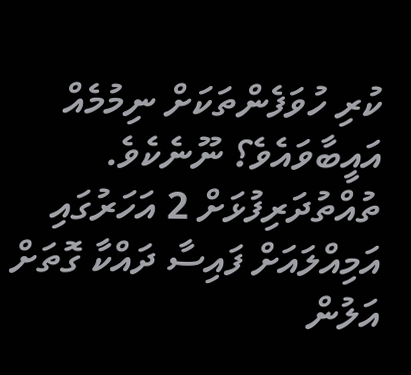ކުރި ހުވަފެންތަކަށް ނިމުމެއް އައީބާވައެވެ؟ ނޫނެކެވެ. ތުއްތުދަރިފުޅަށް 2 އަހަރުގައި އަމިއްލައަށް ފައިސާ ދައްކާ ގޮތަށް އަލުން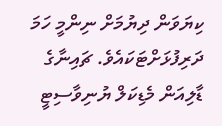ކިޔަވަން ދިޔުމަށް ނިންމީ ހަމަ ދަރިފުޅަށްޓަކައެވެ. ޗައިނާގެ ޑާލިއަން މެޑިކަލް ޔުނިވާސިޓީ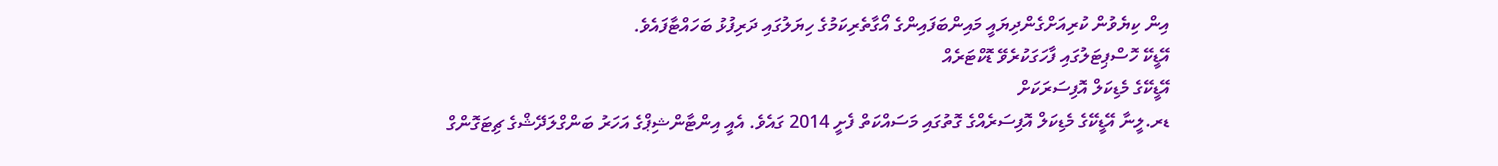އިން ކިޔެވުން ކުރިއަށްގެންދިޔައީ މައިންބަފައިންގެ އޯގާތެރިކަމުގެ ހިޔަލުގައި ދަރިފުޅު ބަހައްޓާފައެވެ.
އޭޑީކޭ ހޮސްޕިޓަލުގައި ފާހަގަކުރެވޭ ޑޮކްޓަރެއް
އޭޑީކޭގެ މެޑިކަލް އޮފިސަރަކަށް
ޑރ.ލީނާ އޭޑީކޭގެ މެޑިކަލް އޮފިސަރެއްގެ ގޮތުގައި މަސައްކަތް ފެށީ 2014 ގައެވެ. އެއީ އިންޓާންޝިޕްގެ އަހަރު ބަންގްލަދޭޝްގެ ޗިޓަގޮންގް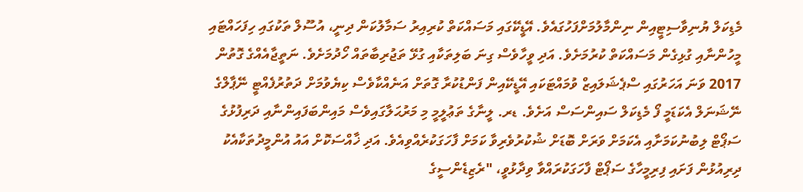މެޑިކަލް ޔުނިވާސިޓީއިން ނިންމާލުމަށްފަހުގައެވެ. އޭޑީކޭގައި މަސައްކަތް ކުރިއިރު ސަމާލުކަން ދިނީ، އުސޫލް ތަކުގައި ހިފަހައްޓައި މީހުންނާއި ގުޅިގެން މަސައްކަތް ކުރުމަށެވެ. އަދި ވީހާވެސް ގިނަ ބަލިތަކާއި ގުޅޭ ތަޖުރިބާތައް ހޯދުމަށެވެ. ނަތީޖާއެއްގެ ގޮތުން 2017 ވަނަ އަހަރުގައި ސްޕެޝަލައިޒް ވުމައްޓަކައި އޭޑީކޭއިން ފަންޑުކުރާ ގޮތަށް އަނެއްކާވެސް ކިޔެވުމަށް ދަތުރުފެއްޓީ ނޭޕާލްގެ ނޭޝަނަލް އެކަޑަމީ ފޯ މެޑިކަލް ސައިންސަސް އަށެވެ. ޑރ. ލީނާގެ ތަޢުލީމީ މި މަރުޙަލާގައިވެސް މައިންބަފައިންނާއި ދަރިފުޅުގެ ސަޕޯޓް ލިބުނުކަމަށާއި އެކަމަށް ވަރަށް ބޮޑަށް ޝުކުރުވެރިވާ ކަމަށް ފާހަގަކުރެއްވިއެވެ. އަދި ޚާއްސަކޮށް އައު އުންމީދުތަކާއެކު ދިރިއުޅުން ފަށައި ފިރިމީހާގެ ސަޕޯޓް ފާހަގަކުރައްވާ ވިދާޅުވީ، "ރެޒިޑެންސީގެ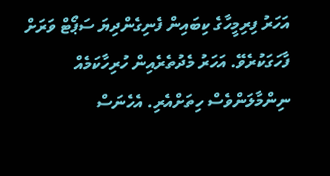އަހަރު ފިރިމީހާގެ ކިބައިން ފެނިގެންދިޔަ ސަޕޯޓް ވަރަށް ފާހަގަކުރެވޭ. އަހަރު މެދުތެރެއިން ހުރިހާކަމެއް ނިންމާލަންވެސް ހިތަށްއެރި. އެހެނަސް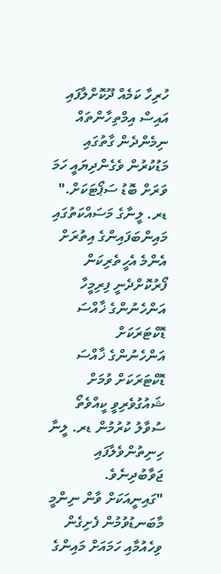ހުރިހާ ކަމެއް ދޫކޮށްލާފައި އައިސް އިމްތިހާންތައް ނިމެންދެން ގާތުގައި މަޑުކުރުން ވެގެންދިޔައީ ހަމަ ވަރަށް ބޮޑު ސަޕޯޓަކަށް."
ޑރ. ލީނާގެ މަސައްކަތުގައި މައިންބަފައިންގެ އިތުރަށް އެންމެ އެހީތެރިކަން ފޯރުކޮށްދެނީ ފިރިމީހާ
އަންހެނުންގެ ޚާއްސަ ޑޮކްޓަރަކަށް
އަންހެނުންގެ ޚާއްސަ ޑޮކްޓަރަކަށް ވުމަށް ޝައުގުވެރިވީ ކީއްވެތޯ ސުވާލު ކުރުމުން ޑރ. ލީނާ ހިނިތުންވެލާފައި ޖަވާބުދިނެވެ.
"ގައިނީއަކަށް ވާން ނިންމީ މާބަނޑުވުމުން ފެށިގެން ވިހެއުމާއި ހަމައަށް މައިންގެ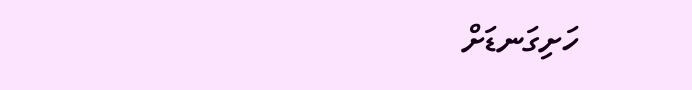ހަށިގަނޑަށް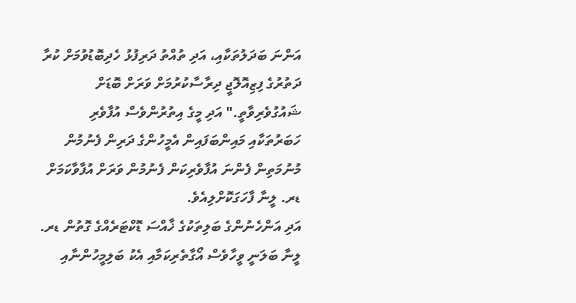އަންނަ ބަދަލުތަކާއި، އަދި ތުއްތު ދަރިފުޅު ހެދިބޮޑުވުމަށް ކުރާ ދަތުރުގެ ފިޒިއޮލޮޖީ ދިރާސާކުރުމަށް ވަރަށް ބޮޑަށް ޝައުގުވެރިވާތީ." އަދި މީގެ އިތުރުންވެސް އުފާވެރި ހަބަރުތަކާއި މައިންބަފައިން އެމީހުންގެ ދަރިން ފެނުމުން މުނުމަތިން ފެންނަ އުފާވެރިކަން ފެނުމުން ވަރަށް އުފާވާކަމަށް ޑރ. ލީނާ ފާހަގަކޮށްލިއެވެ.
އަދި އަންހެނުންގެ ބަލިތަކުގެ ޚާއްސަ ޑޮކްޓަރެއްގެ ގޮތުން ޑރ. ލީނާ ބަލަނީ ވީހާވެސް އޯގާތެރިކަމާއި އެކު ބަލިމީހުންނާއި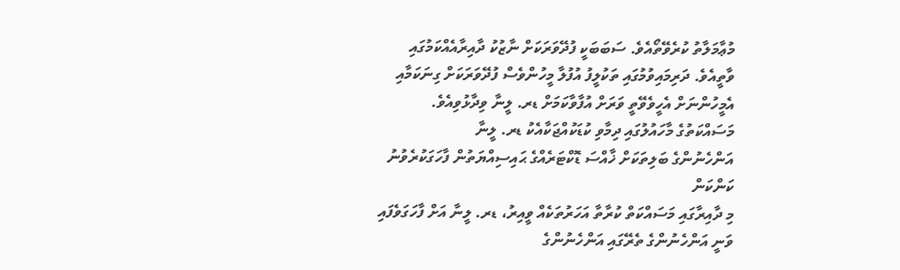މުޢާމަލާތު ކުރެވޭތޯއެވެ. ސަބަބަކީ ފުދޭވަރަކަށް ނާޒުކު ދާއިރާއެއްކަމުގައި ވާތީއެވެ. ދަރިމައިވުމުގައި ތަކުލީފު އުފުލާ މީހުންވެސް ފުދޭވަރަކަށް ގިނަކަމާއި އެމީހުންނަށް އެހީވެވޭތީ ވަރަށް އުފާވާކަމަށް ޑރ. ލީނާ ވިދާޅުވިއެވެ.
މަސައްކަތުގެ މާހައުލުގައި ދިމާވި ކުޑަކުއްޖަކާއެކު ޑރ. ލީނާ
އަންހެނުންގެ ބަލިތަކަށް ޚާއްސަ ޑޮކްޓަރެއްގެ ޙައިސިއްޔަތުން ފާހަގަކުރެވުނު ކަންކަން
މި ދާއިރާގައި މަސައްކަތް ކުރާތާ އަހަރުތަކެއް ވީއިރު، ޑރ. ލީނާ އަށް ފާހަގަވެފައި ވަނީ އަންހެނުންގެ ތެރޭގައި އަންހެނުންގެ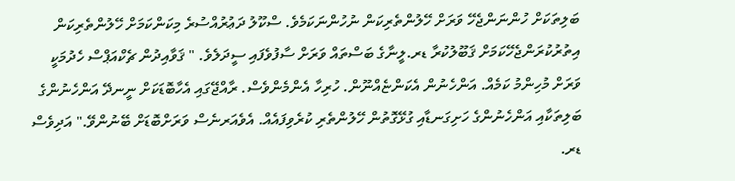ބަލިތަކަށް ހުންނަންޖެހޭ ވަރަށް ހޭލުންތެރިކަން ނުހުންނަކަމެވެ. ސްކޫލު ދަޢުރުއްސުރެ މިކަންކަމަށް ހޭލުންތެރިކަން އިތުރުކުރަންޖެހޭކަމަށް ޤަބޫލުކުރާ ޑރ.ލީނާގެ ބަސްތައް ވަރަށް ސާފުވެފައި ސީދަލެވެ. " ޤަވާއިދުން ޗެކްއަޕްސް ހެދުމަކީ ވަރަށް މުހިންމު ކަމެއް. އަންހެނުން އެކަންޏެއްނޫން. ހުރިހާ އެންމެންވެސް. ރާއްޖޭގައި އެހާބޮޑަކަށް ނީނދޭ އަންހެނުންގެ ބަލިތަކާއި އަންހެނުންގެ ހަށިގަނޑާއި ގުޅޭގޮތުން ހޭލުންތެރި ކުރެވިފައެއް. އެވެއަރނެސް ވަރަށްބޮޑަށް ބޭނުންވޭ." އަދިވެސް ޑރ.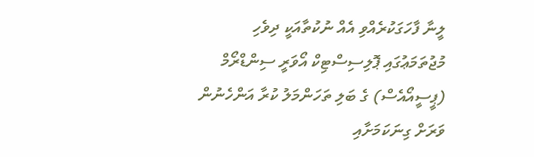ލީނާ ފާހަގަކުރެއްވި އެއް ނުކުތާއަކީ ދިވެހި މުޖުތަމަޢުގައި ޕޮލިސިސްޓިކް އޯވަރީ ސިންޑްރޯމް (ޕީސީއޯއެސް) ގެ ބަލި ތަހަންމަލު ކުރާ އަންހެނުން ވަރަށް ގިނަކަމަށާއި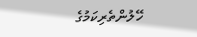ހޭލުންތެރިކަމުގެ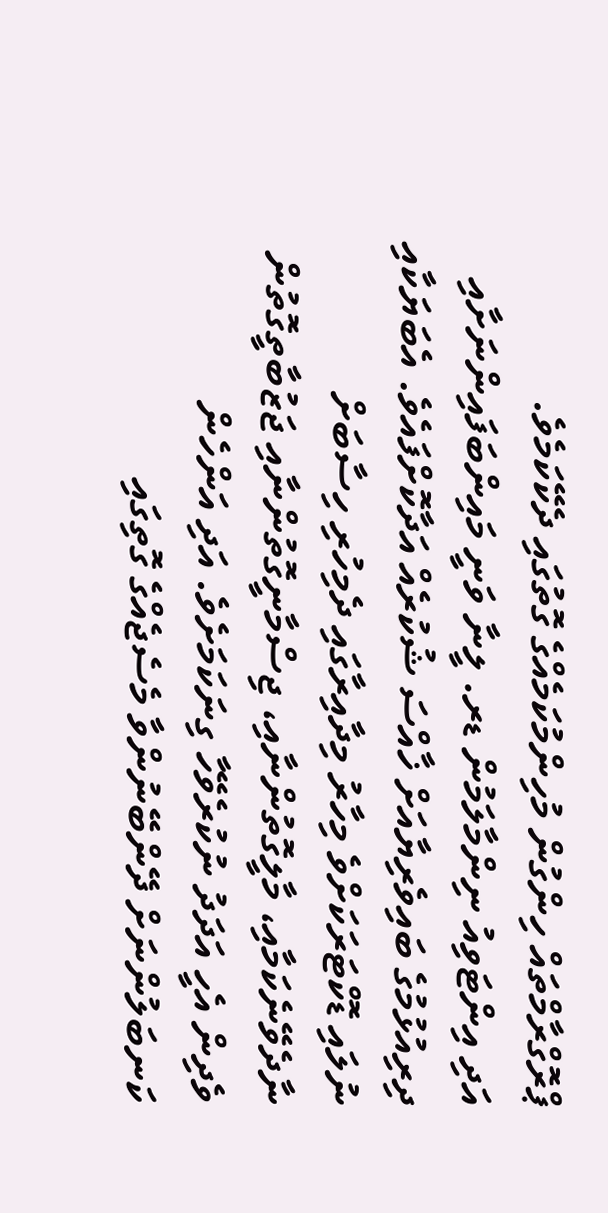ޕްރޮގްރާމްތައް ހިންގުން މުހިންމުކަމެއްގެ ގޮތުގައި ދެކޭކަމެވެ.
އަދި އިންޓަވިއު ނިންމާލަމުން ޑރ. ލީނާ ވަނީ މައިންބަފައިންނަށާއި ދިރިއުޅުމުގެ ބައިވެރިޔާއަށް ޚާއްސަ ޝުކުރެއް އަދާކޮށްފައެވެ. އެބަޔަކާއި ނުލައި ޑޮކްޓަރަކަށްވެ މިހާރު މިދާއިރާގައި ދެމިހުރި ހިސާބަށް ނާދެވޭނެކަމާއި، މާލީގޮތުންނާއި، ޖިސްމާނީގޮތުންނާއި ޖަޒުބާތީގޮތުން ވެދިން އެހީ އަދަދު ނުކުރެވޭހާ ގިނަކަމަށެވެ. އަދި އަންހެން ކަނބަލުންނަށް ދޭންބޭނުންވާ މެސެޖެއްގެ ގޮތިގައި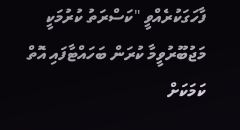ފާހަގަކުރެއްވީ "ކަސްރަތު ކުރުމަކީ މަޖުބޫރުވީމާ ކުރަން ބަހައްޓާފައި އޮތް ކަމަކަށް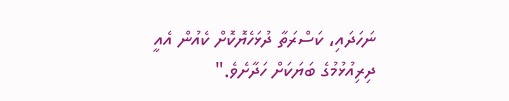ނަހަދައި، ކަސްރަތާ ދުޅަހެޔޮކޮށް ކެއުން އެއީ ދިރިއުޅުމުގެ ބަޔަކަށް ހަދާށެވެ."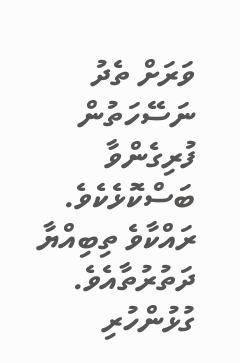ވަރަށް ތެދު ނަސޭހަތުން ފުރިގެންވާ ބަސްކޮޅެކެވެ. ރައްކާވެ ތިބިއްޔާ ދަތުރުތާއެވެ.
ގުޅުންހުރި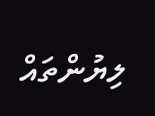ލިޔުންތައް